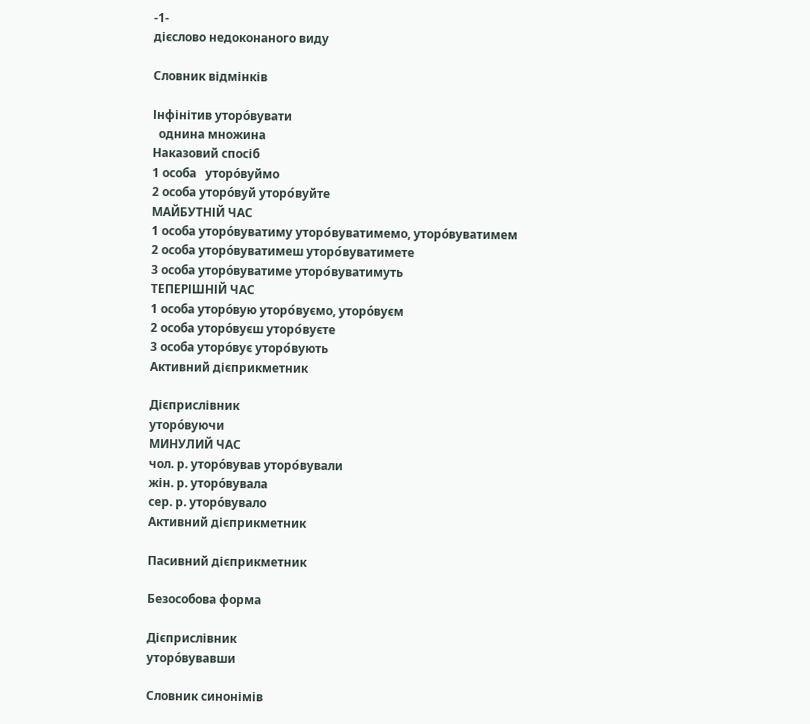-1-
дієслово недоконаного виду

Словник відмінків

Інфінітив уторо́вувати
  однина множина
Наказовий спосіб
1 особа   уторо́вуймо
2 особа уторо́вуй уторо́вуйте
МАЙБУТНІЙ ЧАС
1 особа уторо́вуватиму уторо́вуватимемо, уторо́вуватимем
2 особа уторо́вуватимеш уторо́вуватимете
3 особа уторо́вуватиме уторо́вуватимуть
ТЕПЕРІШНІЙ ЧАС
1 особа уторо́вую уторо́вуємо, уторо́вуєм
2 особа уторо́вуєш уторо́вуєте
3 особа уторо́вує уторо́вують
Активний дієприкметник

Дієприслівник
уторо́вуючи
МИНУЛИЙ ЧАС
чол. р. уторо́вував уторо́вували
жін. р. уторо́вувала
сер. р. уторо́вувало
Активний дієприкметник

Пасивний дієприкметник

Безособова форма

Дієприслівник
уторо́вувавши

Словник синонімів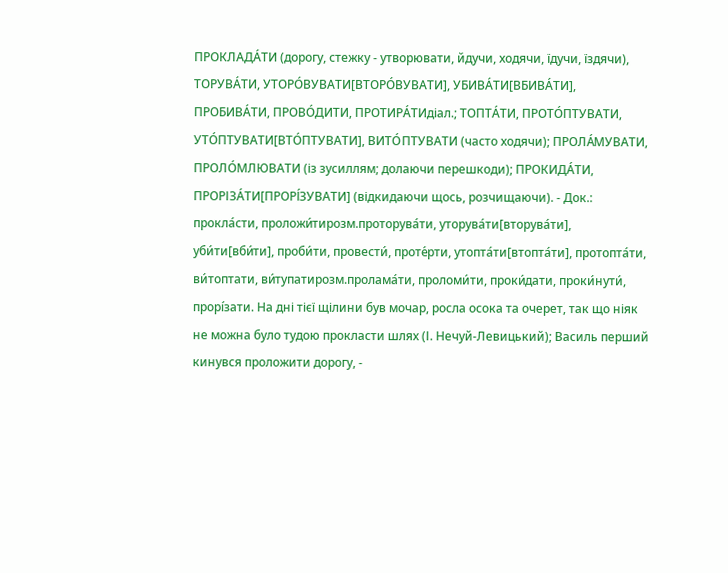ПРОКЛАДА́ТИ (дорогу, стежку - утворювати, йдучи, ходячи, їдучи, їздячи), ТОРУВА́ТИ, УТОРО́ВУВАТИ[ВТОРО́ВУВАТИ], УБИВА́ТИ[ВБИВА́ТИ], ПРОБИВА́ТИ, ПРОВО́ДИТИ, ПРОТИРА́ТИдіал.; ТОПТА́ТИ, ПРОТО́ПТУВАТИ, УТО́ПТУВАТИ[ВТО́ПТУВАТИ], ВИТО́ПТУВАТИ (часто ходячи); ПРОЛА́МУВАТИ, ПРОЛО́МЛЮВАТИ (із зусиллям; долаючи перешкоди); ПРОКИДА́ТИ, ПРОРІЗА́ТИ[ПРОРІ́ЗУВАТИ] (відкидаючи щось, розчищаючи). - Док.: прокла́сти, проложи́тирозм.проторува́ти, уторува́ти[вторува́ти], уби́ти[вби́ти], проби́ти, провести́, проте́рти, утопта́ти[втопта́ти], протопта́ти, ви́топтати, ви́тупатирозм.пролама́ти, проломи́ти, проки́дати, проки́нути́, прорі́зати. На дні тієї щілини був мочар, росла осока та очерет, так що ніяк не можна було тудою прокласти шлях (І. Нечуй-Левицький); Василь перший кинувся проложити дорогу, -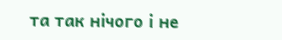та так нічого і не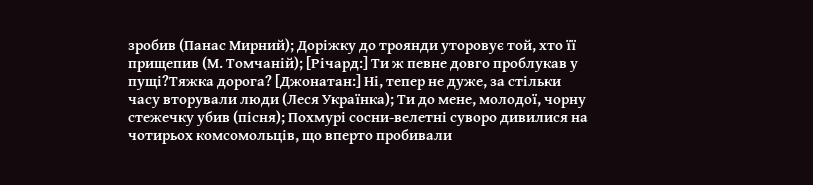зробив (Панас Мирний); Доріжку до троянди уторовує той, хто її прищепив (М. Томчаній); [Річард:] Ти ж певне довго проблукав у пущі?Тяжка дорога? [Джонатан:] Ні, тепер не дуже, за стільки часу вторували люди (Леся Українка); Ти до мене, молодої, чорну стежечку убив (пісня); Похмурі сосни-велетні суворо дивилися на чотирьох комсомольців, що вперто пробивали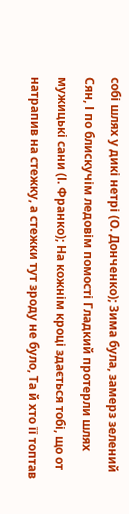собі шлях у дикі нетрі (О. Донченко); Зима була, замерз зелений Сян, І по блискучім ледовім помості Гладкий протерли шлях мужицькі сани (І. Франко); На кожнім кроці здається тобі, що от натрапив на стежку, а стежки тут зроду не було, Та й хто її топтав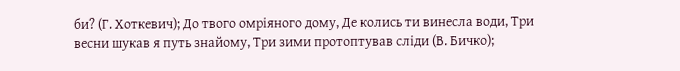би? (Г. Хоткевич); До твого омріяного дому, Де колись ти винесла води, Три весни шукав я путь знайому, Три зими протоптував сліди (В. Бичко);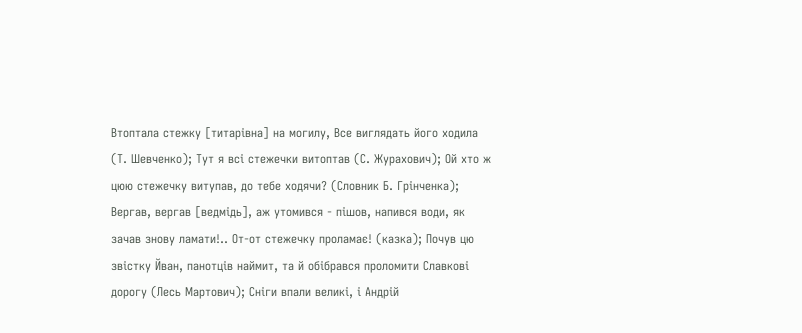Втоптала стежку [титарівна] на могилу, Все виглядать його ходила (Т. Шевченко); Тут я всі стежечки витоптав (С. Журахович); Ой хто ж цюю стежечку витупав, до тебе ходячи? (Словник Б. Грінченка); Вергав, вергав [ведмідь], аж утомився - пішов, напився води, як зачав знову ламати!.. От-от стежечку проламає! (казка); Почув цю звістку Йван, панотців наймит, та й обібрався проломити Славкові дорогу (Лесь Мартович); Сніги впали великі, і Андрій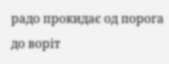радо прокидає од порога до воріт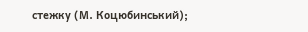стежку (М. Коцюбинський);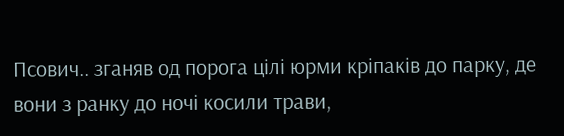Псович.. зганяв од порога цілі юрми кріпаків до парку, де вони з ранку до ночі косили трави,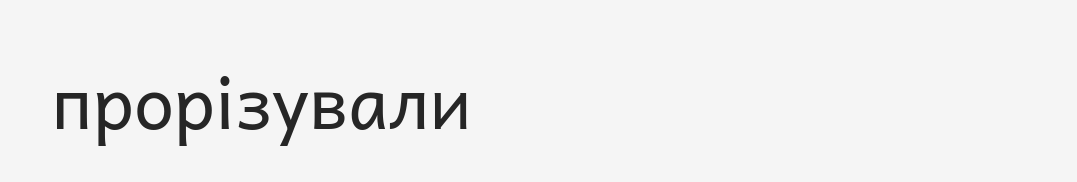прорізували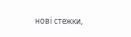нові стежки,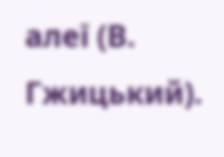алеї (В. Гжицький).